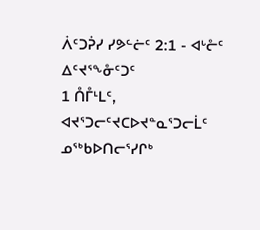ᐲᑦᑐᕉᓯ ᓯᕗᓪᓖᑦ 2:1 - ᐊᒡᓔᑦ ᐃᑦᔪᕐᖕᓁᑦᑐᑦ
1 ᑍᒤᒻᒪᑦ, ᐊᔪᕐᑐᓕᑦᔪᑕᐅᔪᓐᓇᕐᑐᓕᒫᑦ ᓄᖅᑲᐅᑎᓕᕐᓯᒋᒃ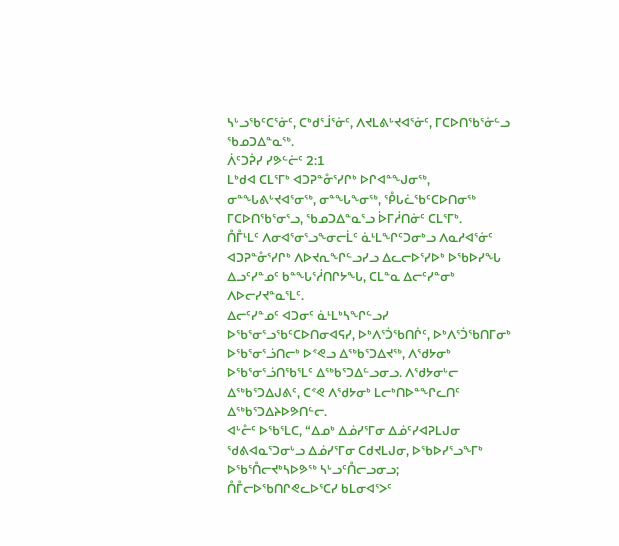ᓴᒡᓗᖃᑦᑕᕐᓃᑦ, ᑕᒃᑯᕐᒨᕐᓃᑦ, ᐱᔪᒪᕕᒡᔪᐊᕐᓃᑦ, ᒥᑕᐅᑎᖃᕐᓃᓪᓗ ᖃᓄᑐᐃᓐᓇᖅ.
ᐲᑦᑐᕉᓯ ᓯᕗᓪᓖᑦ 2:1
ᒪᒃᑯᐊ ᑕᒪᕐᒥᒃ ᐊᑐᕈᓐᓁᕐᓯᒋᒃ ᐅᒋᐊᓐᖑᓂᖅ, ᓂᓐᖓᕕᒡᔪᐊᕐᓂᖅ, ᓂᓐᖓᖕᓂᖅ, ᕾᒐᓛᖃᑦᑕᐅᑎᓂᖅ ᒥᑕᐅᑎᖃᕐᓂᕐᓗ, ᖃᓄᑐᐃᓐᓇᕐᓗ ᐆᒥᓲᑎᓃᑦ ᑕᒪᕐᒥᒃ.
ᑍᒤᒻᒪᑦ ᐱᓂᐊᕐᓂᕐᓗᖕᓂᓕᒫᑦ ᓈᒻᒪᖏᑦᑐᓂᒃᓗ ᐱᓇᓱᐊᕐᓃᑦ ᐊᑐᕈᓐᓁᕐᓯᒋᒃ ᐱᐅᔪᕆᖏᓪᓗᓯᓗ ᐃᓚᓕᐅᕐᓯᐅᒃ ᐅᖃᐅᓯᖓ ᐃᓗᑦᓯᓐᓄᑦ ᑲᓐᖓᕐᓲᑎᒋᔭᖓ, ᑕᒪᓐᓇ ᐃᓕᑦᓯᓐᓂᒃ ᐱᐅᓕᓯᔪᓐᓇᕐᒪᑦ.
ᐃᓕᑦᓯᓐᓄᑦ ᐊᑐᓂᑦ ᓈᒻᒪᒃᓴᖏᓪᓗᓯ ᐅᖃᕐᓂᕐᓗᖃᑦᑕᐅᑎᓂᐊᕋᓯ, ᐅᒃᐱᕐᑑᖃᑎᒌᑦ, ᐅᒃᐱᕐᑑᖃᑎᒥᓂᒃ ᐅᖃᕐᓂᕐᓘᑎᓕᒃ ᐅᕝᕙᓗ ᐃᖅᑲᕐᑐᐃᔪᖅ, ᐱᖁᔭᓂᒃ ᐅᖃᕐᓂᕐᓘᑎᖃᕐᒪᑦ ᐃᖅᑲᕐᑐᐃᓪᓗᓂᓗ. ᐱᖁᔭᓂᒡᓕ ᐃᖅᑲᕐᑐᐃᒍᕕᑦ, ᑕᕝᕙ ᐱᖁᔭᓂᒃ ᒪᓕᒃᑎᐅᓐᖏᓚᑎᑦ ᐃᖅᑲᕐᑐᐃᔨᐅᕗᑎᓪᓕ.
ᐊᒡᓔᑦ ᐅᖃᕐᒪᑕ, “ᐃᓄᒃ ᐃᓅᓯᕐᒥᓂ ᐃᓅᑦᓯᐊᕈᒪᒍᓂ ᖁᕕᐊᓇᕐᑐᓂᒡᓗ ᐃᓅᓯᕐᒥᓂ ᑕᑯᔪᒪᒍᓂ, ᐅᖃᐅᓯᕐᓗᖕᒥᒃ ᐅᖃᕐᑍᓕᔪᒃᓴᐅᕗᖅ ᓴᒡᓗᑦᑍᓕᓗᓂᓗ;
ᑍᒤᓕᐅᖃᑎᒋᕙᓚᐅᕐᑕᓯ ᑲᒪᓂᐊᕐᐳᑦ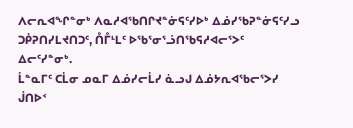ᐱᓕᕆᐊᖏᓐᓂᒃ ᐱᓇᓱᐊᖃᑎᒋᔪᓐᓃᕋᑦᓯᐅᒃ ᐃᓅᓯᖃᕈᓐᓃᕋᑦᓯᓗ ᑐᑮᕈᑎᓯᒪᔪᑎᑐᑦ, ᑍᒤᒻᒪᑦ ᐅᖃᕐᓂᕐᓘᑎᖃᕋᓱᐊᓕᕐᐳᑦ ᐃᓕᑦᓯᓐᓂᒃ.
ᒫᓐᓇᒥᑦ ᑕᒫᓂ ᓄᓇᒥ ᐃᓅᓯᓕᒫᓯ ᓈᓗᒍ ᐃᓅᔭᕆᐊᖃᓕᕐᐳᓯ ᒎᑎᐅᑉ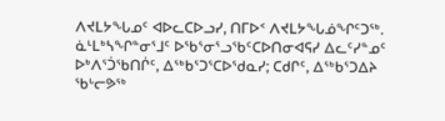ᐱᔪᒪᔭᖓᓄᑦ ᐊᐅᓚᑕᐅᓗᓯ, ᑎᒥᐅᑉ ᐱᔪᒪᔭᖓᓅᖏᑦᑐᖅ.
ᓈᒻᒪᒃᓴᖏᓐᓂᕐᒧᑦ ᐅᖃᕐᓂᕐᓗᖃᑦᑕᐅᑎᓂᐊᕋᓯ ᐃᓚᑦᓯᓐᓄᑦ ᐅᒃᐱᕐᑑᖃᑎᒌᑦ, ᐃᖅᑲᕐᑐᕐᑕᐅᖁᓇᓯ; ᑕᑯᒋᑦ, ᐃᖅᑲᕐᑐᐃᔨ ᖃᒡᓕᕗᖅ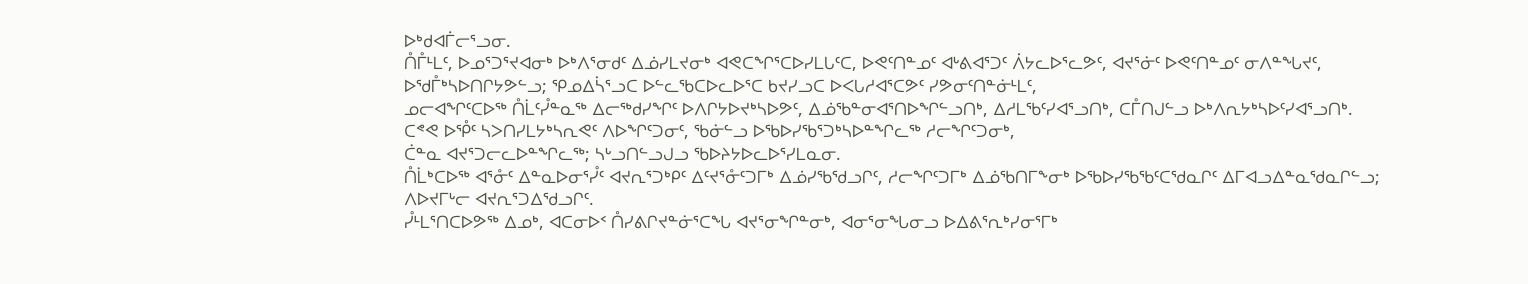ᐅᒃᑯᐊᒦᓕᕐᓗᓂ.
ᑍᒤᒻᒪᑦ, ᐅᓄᕐᑐᕐᔪᐊᓂᒃ ᐅᒃᐱᕐᓂᑯᑦ ᐃᓅᓯᒪᔪᓂᒃ ᐊᕙᑕᖏᕐᑕᐅᓯᒪᒐᑦᑕ, ᐅᕙᑦᑎᓐᓄᑦ ᐊᒡᕕᐊᕐᑐᑦ ᐲᔭᓚᐅᕐᓚᕗᑦ, ᐊᔪᕐᓃᑦ ᐅᕙᑦᑎᓐᓄᑦ ᓂᐱᓐᖓᔪᑦ, ᐅᖁᒤᒃᓴᐅᑎᒋᔭᕗᓪᓗ; ᕿᓄᐃᓵᕐᓗᑕ ᐅᓪᓚᖃᑕᐅᓚᐅᕐᑕ ᑲᔪᓯᓗᑕ ᐅᐸᒐᓱᐊᕐᑕᕗᑦ ᓯᕗᓂᑦᑎᓐᓃᒻᒪᑦ,
ᓄᓕᐊᖏᑦᑕᐅᖅ ᑍᒫᑦᓮᓐᓇᖅ ᐃᓕᖅᑯᓯᖏᑦ ᐅᐱᒋᔭᐅᔪᒃᓴᐅᕗᑦ, ᐃᓅᖃᓐᓂᐊᕐᑎᐅᖏᓪᓗᑎᒃ, ᐃᓱᒪᖃᑦᓯᐊᕐᓗᑎᒃ, ᑕᒤᑎᒍᓪᓗ ᐅᒃᐱᕆᔭᒃᓴᐅᑦᓯᐊᕐᓗᑎᒃ.
ᑕᕝᕙ ᐅᕾᑦ ᓴᐳᑎᓯᒪᔭᒃᓴᕆᕙᑦ ᐱᐅᖏᑦᑐᓂᑦ, ᖃᓃᓪᓗ ᐅᖃᐅᓯᖃᕐᑐᒃᓴᐅᓐᖏᓚᖅ ᓱᓕᖏᑦᑐᓂᒃ,
ᑖᓐᓇ ᐊᔪᕐᑐᓕᓚᐅᓐᖏᓚᖅ; ᓴᒡᓗᑎᓪᓗᒍᓗ ᖃᐅᔨᔭᐅᓚᐅᕐᓯᒪᓇᓂ.
ᑍᒫᒃᑕᐅᖅ ᐊᕐᓁᑦ ᐃᓐᓇᐅᓂᕐᓮᑦ ᐊᔪᕆᕐᑐᒃᑭᑦ ᐃᑦᔪᕐᓁᑦᑐᒥᒃ ᐃᓅᓯᖃᖁᓗᒋᑦ, ᓱᓕᖏᑦᑐᒥᒃ ᐃᓅᖃᑎᒥᖕᓂᒃ ᐅᖃᐅᓯᖃᖃᑦᑕᖁᓇᒋᑦ ᐃᒥᐊᓗᐃᓐᓇᖁᓇᒋᓪᓗ; ᐱᐅᔪᒥᒡᓕ ᐊᔪᕆᕐᑐᐃᖁᓗᒋᑦ.
ᓮᒻᒪᕐᑎᑕᐅᕗᖅ ᐃᓄᒃ, ᐊᑕᓂᐅᑉ ᑍᓯᕕᒋᔪᓐᓃᕐᑕᖓ ᐊᔪᕐᓂᖏᓐᓂᒃ, ᐊᓂᕐᓂᖓᓂᓗ ᐅᐃᕕᕐᕆᒃᓯᓂᕐᒥᒃ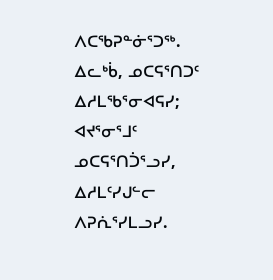ᐱᑕᖃᕈᓐᓃᕐᑐᖅ.
ᐃᓚᒃᑳ, ᓄᑕᕋᕐᑎᑐᑦ ᐃᓱᒪᖃᕐᓂᐊᕋᓯ; ᐊᔪᕐᓂᕐᒧᑦ ᓄᑕᕋᕐᑎᑑᕐᓗᓯ, ᐃᓱᒪᑦᓯᒍᓪᓕ ᐱᕈᕇᕐᓯᒪᓗᓯ.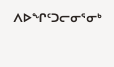ᐱᐅᖏᑦᑐᓕᓂᕐᓂᒃ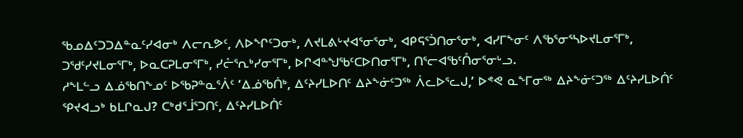ᖃᓄᐃᑦᑐᑐᐃᓐᓇᑦᓯᐊᓂᒃ ᐱᓕᕆᕗᑦ, ᐱᐅᖏᑦᑐᓂᒃ, ᐱᔪᒪᕕᒡᔪᐊᕐᓂᕐᓂᒃ, ᐊᑭᕋᕐᑑᑎᓂᕐᓂᒃ, ᐊᓯᒥᖕᓂᑦ ᐱᖃᕐᓂᕐᓴᐅᔪᒪᓂᕐᒥᒃ, ᑐᖁᑦᓯᔪᒪᓂᕐᒥᒃ, ᐅᓇᑕᕈᒪᓂᕐᒥᒃ, ᓯᓔᕐᕆᒃᓯᓂᕐᒥᒃ, ᐅᒋᐊᓐᖑᖃᑦᑕᐅᑎᓂᕐᒥᒃ, ᑎᕐᓕᐊᖃᑦᑍᓂᕐᓂᒡᓗ.
ᓱᖕᒪᓪᓗ ᐃᓅᖃᑎᖕᓄᑦ ᐅᖃᕈᓐᓇᕐᐲᑦ ‘ᐃᓅᖃᑏᒃ, ᐃᑦᔨᓯᒪᐅᑎᑦ ᐃᔨᖕᓃᑦᑐᖅ ᐲᓚᐅᕐᓚᒍ,’ ᐅᕝᕙ ᓇᖕᒥᓂᖅ ᐃᔨᖕᓃᑦᑐᖅ ᐃᑦᔨᓯᒪᐅᑏᑦ ᕿᔪᐊᓗᒃ ᑲᒪᒋᓇᒍ? ᑕᒃᑯᕐᒨᕐᑐᑎᑦ, ᐃᑦᔨᓯᒪᐅᑏᑦ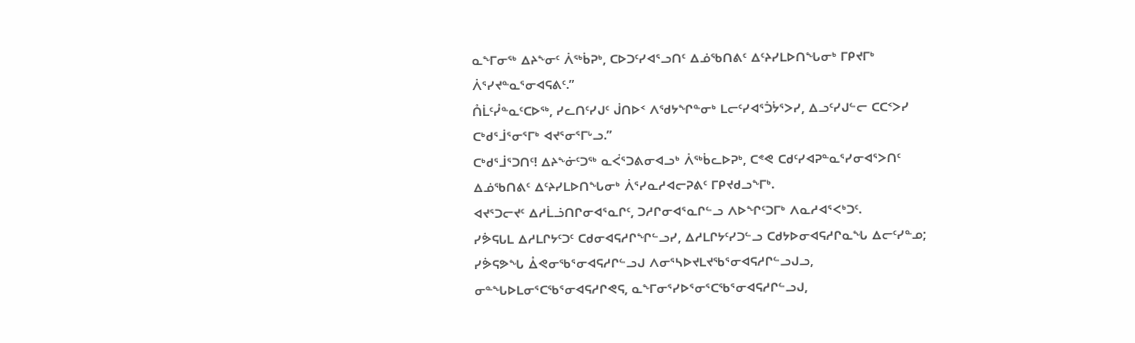ᓇᖕᒥᓂᖅ ᐃᔨᖕᓂᑦ ᐲᖅᑳᕈᒃ, ᑕᐅᑐᑦᓯᐊᕐᓗᑎᑦ ᐃᓅᖃᑎᕕᑦ ᐃᑦᔨᓯᒪᐅᑎᖓᓂᒃ ᒥᑭᔪᒥᒃ ᐲᕐᓯᔪᓐᓇᕐᓂᐊᕋᕕᑦ.”
ᑍᒫᑦᓮᓐᓇᑦᑕᐅᖅ, ᓯᓚᑎᑦᓯᒍᑦ ᒎᑎᐅᑉ ᐱᖁᔭᖏᓐᓂᒃ ᒪᓕᑦᓯᐊᕐᑑᔮᕐᐳᓯ, ᐃᓗᑦᓯᒍᓪᓕ ᑕᑕᑉᐳᓯ ᑕᒃᑯᕐᒨᕐᓂᕐᒥᒃ ᐊᔪᕐᓂᕐᒥᒡᓗ.”
ᑕᒃᑯᕐᒨᕐᑐᑎᑦ! ᐃᔨᖕᓃᑦᑐᖅ ᓇᐹᕐᑐᕕᓂᐊᓗᒃ ᐲᖅᑳᓚᐅᕈᒃ, ᑕᕝᕙ ᑕᑯᑦᓯᐊᕈᓐᓇᕐᓯᓂᐊᕐᐳᑎᑦ ᐃᓅᖃᑎᕕᑦ ᐃᑦᔨᓯᒪᐅᑎᖓᓂᒃ ᐲᕐᓯᓇᓱᐊᓕᕈᕕᑦ ᒥᑭᔪᑯᓗᖕᒥᒃ.
ᐊᔪᕐᑐᓕᔪᑦ ᐃᓱᒫᓘᑎᒋᓂᐊᕐᓇᒋᑦ, ᑐᓱᒋᓂᐊᕐᓇᒋᓪᓗ ᐱᐅᖏᑦᑐᒥᒃ ᐱᓇᓱᐊᕐᐸᒃᑐᑦ.
ᓯᕘᕋᒐᒪ ᐃᓱᒪᒋᔭᑦᑐᑦ ᑕᑯᓂᐊᕋᓱᒋᖏᓪᓗᓯ, ᐃᓱᒪᒋᔭᑦᓯᑐᓪᓗ ᑕᑯᔭᐅᓂᐊᕋᓱᒋᓇᖓ ᐃᓕᑦᓯᓐᓄ; ᓯᕘᕋᕗᖓ ᐂᕙᓂᖃᕐᓂᐊᕋᓱᒋᓪᓗᒍ ᐱᓂᕐᓴᐅᔪᒪᔪᖃᕐᓂᐊᕋᓱᒋᓪᓗᒍᓗ, ᓂᓐᖓᐅᒪᓂᕐᑕᖃᕐᓂᐊᕋᓱᒋᕙᕋ, ᓇᖕᒥᓂᕐᓯᐅᕐᓂᕐᑕᖃᕐᓂᐊᕋᓱᒋᓪᓗᒍ,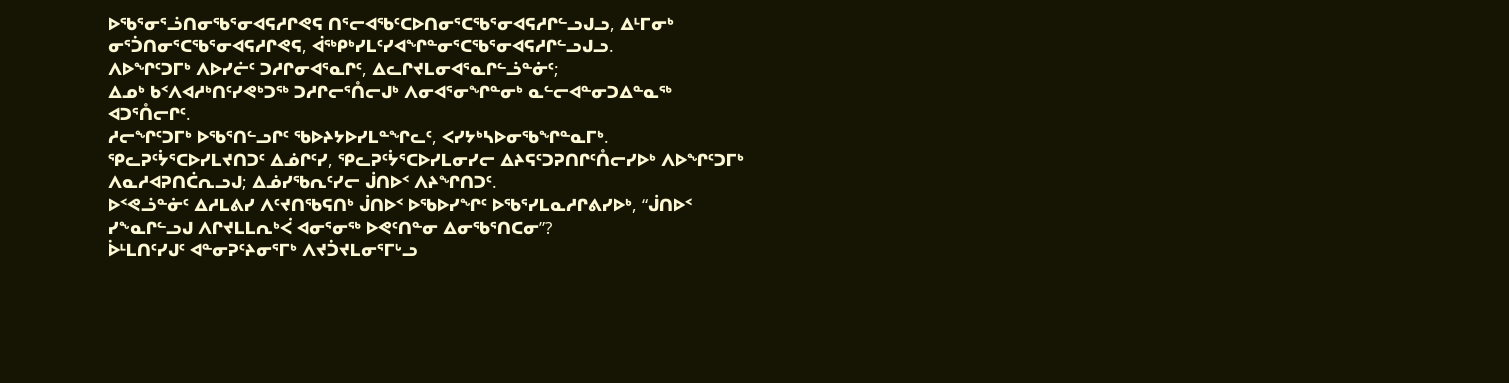ᐅᖃᕐᓂᕐᓘᑎᓂᖃᕐᓂᐊᕋᓱᒋᕙᕋ ᑎᕐᓕᐊᖃᑦᑕᐅᑎᓂᕐᑕᖃᕐᓂᐊᕋᓱᒋᓪᓗᒍᓗ, ᐃᒻᒥᓂᒃ ᓂᕐᑑᑎᓂᕐᑕᖃᕐᓂᐊᕋᓱᒋᕙᕋ, ᐋᖅᑭᒃᓯᒪᑦᓯᐊᖏᓐᓂᕐᑕᖃᕐᓂᐊᕋᓱᒋᓪᓗᒍᓗ.
ᐱᐅᖏᑦᑐᒥᒃ ᐱᐅᓯᓖᑦ ᑐᓱᒋᓂᐊᕐᓇᒋᑦ, ᐃᓚᒋᔪᒪᓂᐊᕐᓇᒋᓪᓘᓐᓃᑦ;
ᐃᓄᒃ ᑲᑉᐱᐊᓱᒃᑎᑦᓯᕙᒃᑐᖅ ᑐᓱᒋᓕᕐᑍᓕᒍᒃ ᐱᓂᐊᕐᓂᖏᓐᓂᒃ ᓇᓪᓕᐊᓐᓂᑐᐃᓐᓇᖅ ᐊᑐᕐᑍᓕᒋᑦ.
ᓱᓕᖏᑦᑐᒥᒃ ᐅᖃᕐᑎᓪᓗᒋᑦ ᖃᐅᔨᔭᐅᓯᒪᓐᖏᓚᑦ, ᐸᓯᔭᒃᓴᐅᓂᖃᖏᓐᓇᒥᒃ.
ᕿᓚᕈᑦᔮᕐᑕᐅᓯᒪᔪᑎᑐᑦ ᐃᓅᒋᑦᓯ, ᕿᓚᕈᑦᔮᕐᑕᐅᓯᒪᓂᓯᓕ ᐃᔨᕋᑦᑐᕈᑎᒋᑦᑍᓕᓯᐅᒃ ᐱᐅᖏᑦᑐᒥᒃ ᐱᓇᓱᐊᕈᑎᑖᕆᓗᒍ; ᐃᓅᓯᖃᕆᑦᓯᓕ ᒎᑎᐅᑉ ᐱᔨᖏᑎᑐᑦ.
ᐅᑉᕙᓘᓐᓃᑦ ᐃᓱᒪᕕᓯ ᐱᑦᔪᑎᖃᕋᑎᒃ ᒎᑎᐅᑉ ᐅᖃᐅᓯᖏᑦ ᐅᖃᕐᓯᒪᓇᓱᒋᕕᓯᐅᒃ, “ᒎᑎᐅᑉ ᓯᖕᓇᒋᓪᓗᒍ ᐱᒋᔪᒪᒪᕆᒃᐹ ᐊᓂᕐᓂᖅ ᐅᕙᑦᑎᓐᓂ ᐃᓂᖃᕐᑎᑕᓂ”?
ᐆᒻᒪᑎᑦᓯᒍᑦ ᐊᓐᓂᕈᑦᔨᓂᕐᒥᒃ ᐱᔪᑑᔪᒪᓂᕐᒥᒡᓗ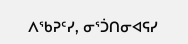ᐱᖃᕈᑦᓯ, ᓂᕐᑑᑎᓂᐊᕋᓯ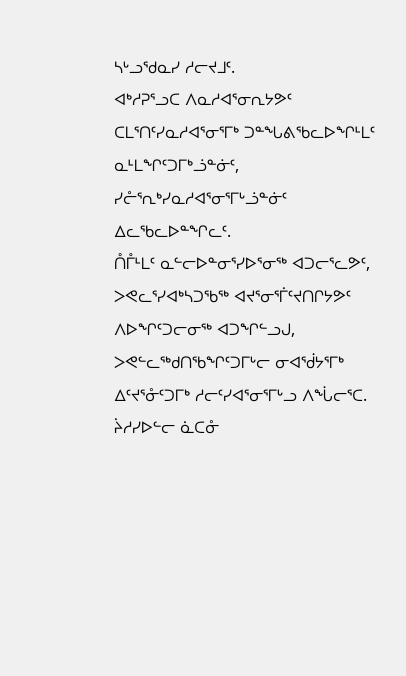ᓴᒡᓗᖁᓇᓯ ᓱᓕᔪᒧᑦ.
ᐊᒃᓱᕈᕐᓗᑕ ᐱᓇᓱᐊᕐᓂᕆᔭᕗᑦ ᑕᒪᕐᑎᑦᓯᓇᓱᐊᕐᓂᕐᒥᒃ ᑐᓐᖓᕕᖃᓚᐅᖏᒻᒪᑦ ᓇᒻᒪᖏᑦᑐᒥᒃᓘᓐᓃᑦ, ᓯᓔᕐᕆᒃᓯᓇᓱᐊᕐᓂᕐᒥᒡᓘᓐᓃᑦ ᐃᓚᖃᓚᐅᓐᖏᓚᑦ.
ᑍᒤᒻᒪᑦ ᓇᓪᓕᐅᓐᓂᕐᓯᐅᕐᓂᖅ ᐊᑐᓕᕐᓚᕗᑦ, ᐳᕙᓚᕐᓯᐊᒃᓴᑐᖃᖅ ᐊᔪᕐᓂᕐᒦᑦᔪᑎᒋᔭᕗᑦ ᐱᐅᖏᑦᑐᓕᓂᖅ ᐊᑐᖏᓪᓗᒍ, ᐳᕙᓪᓚᖅᑯᑎᖃᖏᑦᑐᒥᒡᓕ ᓂᐊᖂᔭᕐᒥᒃ ᐃᑦᔪᕐᓁᑦᑐᒥᒃ ᓱᓕᑦᓯᐊᕐᓂᕐᒥᒡᓗ ᐱᖔᓕᕐᑕ.
ᔩᓱᓯᐅᓪᓕ ᓈᑕᓁ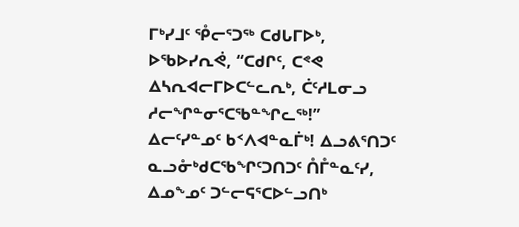ᒥᒃᓯᒧᑦ ᕾᓕᕐᑐᖅ ᑕᑯᒐᒥᐅᒃ, ᐅᖃᐅᓯᕆᕚ, “ᑕᑯᒋᑦ, ᑕᕝᕙ ᐃᓴᕆᐊᓕᒥᐅᑕᓪᓚᕆᒃ, ᑖᑦᓱᒪᓂᓗ ᓱᓕᖏᓐᓂᕐᑕᖃᓐᖏᓚᖅ!”
ᐃᓕᑦᓯᓐᓄᑦ ᑲᑉᐱᐊᓐᓇᒦᒃ! ᐃᓗᕕᕐᑎᑐᑦ ᓇᓗᓁᒃᑯᑕᖃᖏᑦᑐᑎᑐᑦ ᑍᒤᓐᓇᑦᓯ, ᐃᓄᖕᓄᑦ ᑐᓪᓕᕋᕐᑕᐅᓪᓗᑎᒃ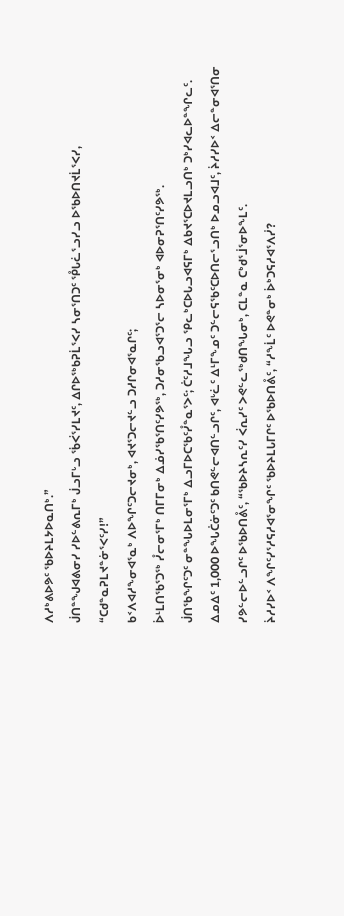ᐱᓱᒃᕕᐅᕗᑦ ᖃᐅᔨᒪᔭᐅᓇᑎᒃ.”
ᒎᑎᓐᖑᐊᕕᓂᓯ ᓯᐅᓪᕕᕆᒥᒃ ᒎᓗᒥᒡᓗ ᖄᐹᕐᓯᒪᔪᑦ, ᐃᒋᐅᖅᑲᕈᒫᕐᐸᓯ ᓴᓂᕐᑎᑐᑦ ᕾᒐᓛᕐᓗᓯᓗ ᐅᖃᐅᑎᔪᒫᕐᐸᓯ, “ᑕᑯᓐᓇᕈᒪᔪᓐᓃᕐᐸᑦᓯ!”
ᑲᑉᐱᐊᓱᖕᓂᐊᕐᓇᒃ ᐱᐅᖏᑦᑐᓕᔪᓂᒃ, ᐊᔪᕐᑐᓕᔪᓪᓗ ᑐᓱᒋᓂᐊᕐᓇᒋᑦ;
ᐆᒻᒪᑎᖃᕐᑐᖅ ᓮᓕᓂᕐᒥᒃ ᑎᒥᒥᓂᒃ ᐃᓅᓯᖃᕐᑎᑦᓯᕗᖅ, ᑐᓱᓂᖃᓗᐊᕐᑐᕐᓕ ᓴᐅᓂᕐᓂᒃ ᐊᐅᓂᕈᕐᑎᑦᓯᕗᖅ.
ᒎᑎᖃᖏᑦᑐᑦ ᓂᓐᖓᐅᒪᓂᕐᒥᒃ ᐃᓗᒥᐅᑕᖃᑦᓮᓐᓇᕐᐳᑦ; ᑖᑦᓱᒧᖓᓗ ᕿᓚᒃᑕᐅᒐᓗᐊᕋᒥᒃ ᐃᑲᔪᕐᑕᐅᔪᒪᓗᑎᒃ ᑐᒃᓯᐊᓚᐅᓐᖏᓚᑦ.
ᐃᓄᐃᑦ 1,000 ᐅᖓᑖᓃᑦᑐᑦ ᑲᑎᕙᓪᓕᐊᑎᓪᓗᒋᑦ, ᐊᒡᓛᑦ ᐃᒻᒥᖕᓄᑦ ᑐᓪᓕᕋᖃᑦᑕᐅᑎᓕᕐᓗᑎᒃ ᐅᓄᓗᐊᒧᑦ, ᔩᓱᓯᐅᑉ ᐃᓕᓐᓂᐊᕐᑎᓂ ᓯᕗᓪᓕᐅᓪᓗᒋᑦ ᐅᖃᐅᑎᕔᑦ, “ᖃᐅᔨᓴᕆᑦᓯ ᐹᕆᓯᑦ ᐳᕙᓪᓚᖅᑯᑎᖓᓂᒃ, ᑕᒪᓐᓇ ᑕᒃᑯᕐᒨᕐᓂᐅᖕᒪᑦ.
ᔩᓱᓯᐅᑉ ᐱᖏᑦᓯᕐᓱᕋᓱᐊᕐᓂᖏᑦ ᖃᐅᔨᒪᒐᒥᒋᑦ ᐅᖃᐅᑎᕔᑦ, “ᓱᖕᒫᑦ ᐅᕙᓐᓂᒃ ᐆᒃᑐᕋᓱᐊᕐᐱᓰ?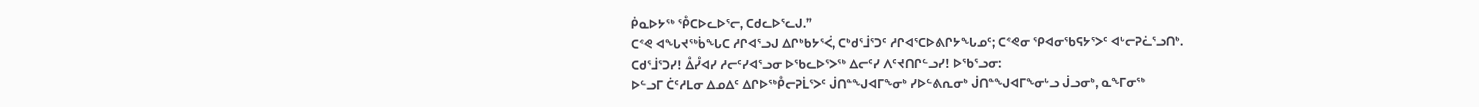ᑮᓇᐅᔭᖅ ᕾᑕᐅᓚᐅᕐᓕ, ᑕᑯᓚᐅᕐᓚᒍ.”
ᑕᕝᕙ ᐊᖓᔪᖅᑳᖓᑕ ᓱᒋᐊᕐᓗᒍ ᐃᒋᒃᑲᔭᕐᐹ, ᑕᒃᑯᕐᒨᕐᑐᑦ ᓱᒋᐊᕐᑕᐅᕕᒋᔭᖓᓄᑦ; ᑕᕝᕙᓂ ᕿᐊᓂᖃᕋᔭᕐᐳᑦ ᐊᒡᓕᕈᓛᕐᓗᑎᒃ.
ᑕᑯᕐᒨᕐᑐᓯ! ᐂᓮᐊᓯ ᓱᓕᑦᓯᐊᕐᓗᓂ ᐅᖃᓚᐅᕐᐳᖅ ᐃᓕᑦᓯ ᐱᑦᔪᑎᒋᓪᓗᓯ! ᐅᖃᕐᓗᓂ:
ᐅᓪᓗᒥ ᑖᑦᓱᒪᓂ ᐃᓄᐃᑦ ᐃᒋᐅᖅᑬᓕᕈᒫᕐᐳᑦ ᒎᑎᓐᖑᐊᒥᖕᓂᒃ ᓯᐅᓪᕕᕆᓂᒃ ᒎᑎᓐᖑᐊᒥᖕᓂᒡᓗ ᒎᓗᓂᒃ, ᓇᖕᒥᓂᖅ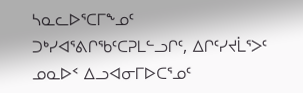ᓴᓇᓚᐅᕐᑕᒥᖕᓄᑦ ᑐᒃᓯᐊᕐᕕᒋᖃᑦᑕᕈᒪᓪᓗᒋᑦ, ᐃᒋᑦᓯᔪᒫᕐᐳᑦ ᓄᓇᐅᑉ ᐃᓗᐊᓂᒥᐅᑕᕐᓄᑦ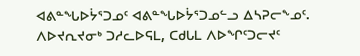ᐊᕕᓐᖓᐅᔮᕐᑐᓄᑦ ᐊᕕᓐᖓᐅᔮᕐᑐᓄᓪᓗ ᐃᓴᕈᓕᖕᓄᑦ.
ᐱᐅᔪᕆᔪᓂᒃ ᑐᓱᓚᐅᕋᒪ, ᑕᑯᒐᒪ ᐱᐅᖏᑦᑐᓕᔪᑦ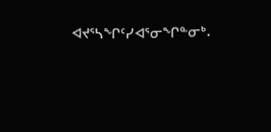ᐊᔪᕐᓴᖏᑦᓯᐊᕐᓂᖏᓐᓂᒃ.